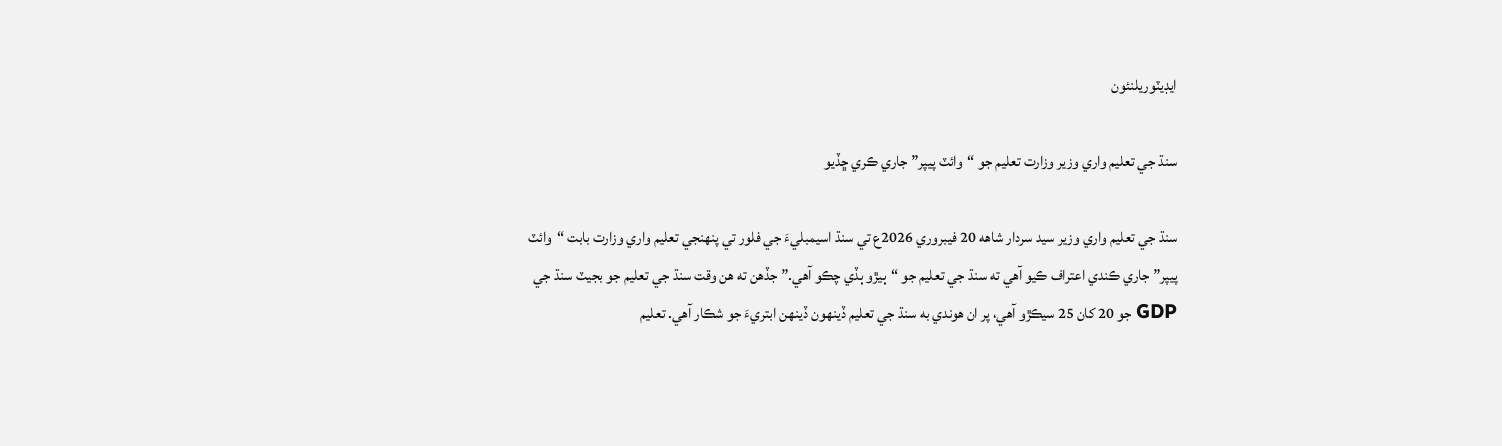ايڊيٽوريلنئون

سنڌ جي تعليم واري وزير وزارت تعليم جو “وائٽ پيپر” جاري ڪري ڇڏيو

سنڌ جي تعليم واري وزير سيد سردار شاهه 20 فيبروري 2026ع تي سنڌ اسيمبليءَ جي فلور تي پنهنجي تعليم واري وزارت بابت “وائٽ پيپر” جاري ڪندي اعتراف ڪيو آهي ته سنڌ جي تعليم جو “ٻيڙو ٻڏي چڪو آهي.” جڏهن ته هن وقت سنڌ جي تعليم جو بجيٽ سنڌ جي GDP جو 20 کان 25 سيڪڙو آهي، پر ان هوندي به سنڌ جي تعليم ڏينهون ڏينهن ابتريءَ جو شڪار آهي. تعليم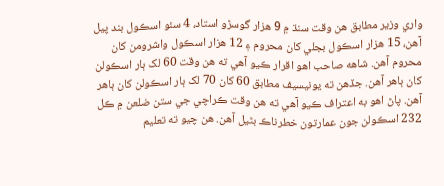واري وزير مطابق هن وقت سنڌ ۾ 9 هزار گوسڙو استاد، 4 سئو اسڪول بند پيل آهن، 15 هزار اسڪول بجلي کان محروم ۽ 12 هزار اسڪول واشرومن کان محروم آهن. شاهه صاحب اهو اقرار ڪيو آهي ته هن وقت 60 لک ٻار اسڪولن کان ٻاهر آهن. جڏهن ته يونيسيف مطابق 60 کان 70 لک ٻار اسڪولن کان ٻاهر آهن. پاڻ اهو به اعتراف ڪيو آهي ته هن وقت ڪراچي جي ستن ضلعن ۾ ڪل 232 اسڪولن جون عمارتون خطرناڪ بڻيل آهن. هن چيو ته تعليم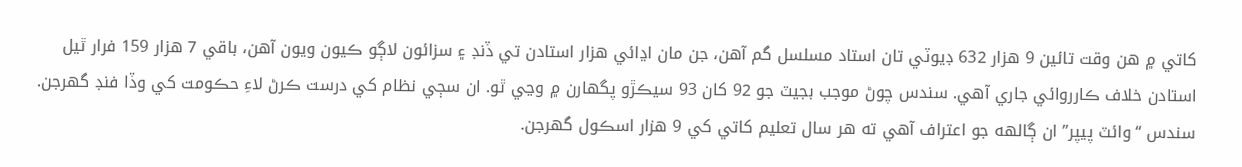کاتي ۾ هن وقت تائين 9 هزار 632 ڊيوٽي تان استاد مسلسل گم آهن، جن مان اڍائي هزار استادن تي ڏنڊ ۽ سزائون لاڳو ڪيون ويون آهن، باقي 7 هزار 159 فرار ٿيل استادن خلاف ڪارروائي جاري آهي. سندس چوڻ موجب بجيٽ جو 92 کان 93 سيڪڙو پگهارن ۾ وڃي ٿو. ان سڄي نظام کي درست ڪرڻ لاءِ حڪومت کي وڏا فنڊ گهرجن. سندس “وائٽ پيپر” ان ڳالهه جو اعتراف آهي ته هر سال تعليم کاتي کي 9 هزار اسڪول گهرجن.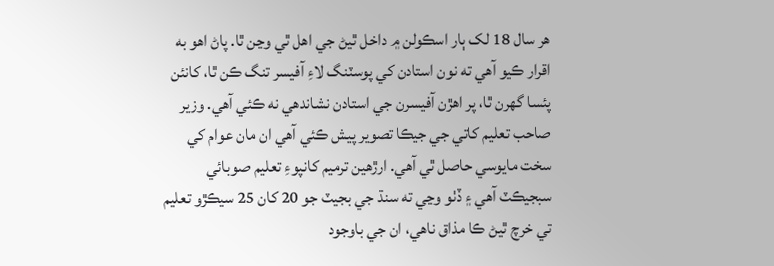هر سال 18 لک ٻار اسڪولن ۾ داخل ٿيڻ جي اهل ٿي وڃن ٿا. پاڻ اهو به اقرار ڪيو آهي ته نون استادن کي پوسٽنگ لاءِ آفيسر تنگ ڪن ٿا، کانئن پئسا گهرن ٿا، پر اهڙن آفيسرن جي استادن نشاندهي نه ڪئي آهي. وزير صاحب تعليم کاتي جي جيڪا تصوير پيش ڪئي آهي ان مان عوام کي سخت مايوسي حاصل ٿي آهي. ارڙهين ترميم کانپوءِ تعليم صوبائي سبجيڪٽ آهي ۽ ڏٺو وڃي ته سنڌ جي بجيٽ جو 20 کان 25 سيڪڙو تعليم تي خرچ ٿيڻ ڪا مذاق ناهي، ان جي باوجود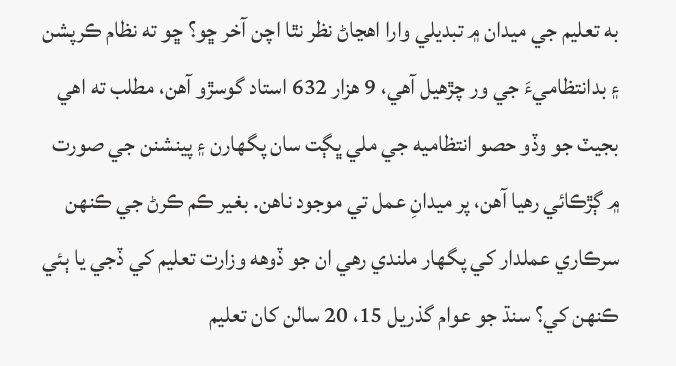به تعليم جي ميدان ۾ تبديلي وارا اهڃاڻ نظر نٿا اچن آخر ڇو؟ ڇو ته نظام ڪرپشن ۽ بدانتظاميءَ جي ور چڙهيل آهي، 9 هزار 632 استاد گوسڙو آهن، مطلب ته اهي بجيٽ جو وڏو حصو انتظاميه جي ملي ڀڳت سان پگهارن ۽ پينشنن جي صورت ۾ ڳڙڪائي رهيا آهن، پر ميدانِ عمل تي موجود ناهن. بغير ڪم ڪرڻ جي ڪنهن سرڪاري عملدار کي پگهار ملندي رهي ان جو ڏوهه وزارت تعليم کي ڏجي يا ٻئي ڪنهن کي؟ سنڌ جو عوام گذريل 15، 20 سالن کان تعليم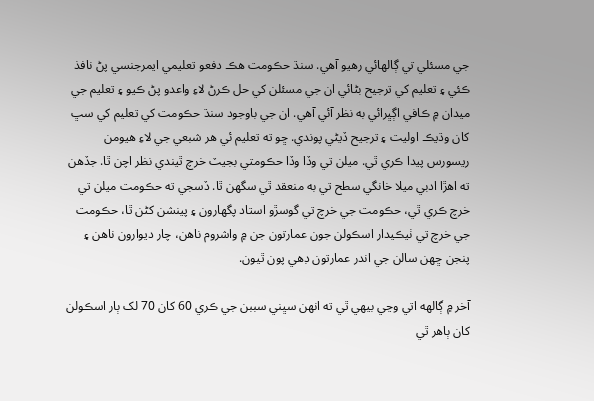جي مسئلي تي ڳالهائي رهيو آهي. سنڌ حڪومت هڪ دفعو تعليمي ايمرجنسي پڻ نافذ ڪئي ۽ تعليم کي ترجيح بڻائي ان جي مسئلن کي حل ڪرڻ لاءِ واعدو پڻ ڪيو ۽ تعليم جي ميدان ۾ ڪافي اڳڀرائي به نظر آئي آهي. ان جي باوجود سنڌ حڪومت کي تعليم کي سڀ کان وڌيڪ اوليت ۽ ترجيح ڏيڻي پوندي. ڇو ته تعليم ئي هر شبعي جي لاءِ هيومن ريسورس پيدا ڪري ٿي. ميلن تي وڏا وڏا حڪومتي بجيٽ خرچ ٿيندي نظر اچن ٿا. جڏهن ته اهڙا ادبي ميلا خانگي سطح تي به منعقد ٿي سگهن ٿا. ڏسجي ته حڪومت ميلن تي خرچ ڪري ٿي، حڪومت جي خرچ تي گوسڙو استاد پگهارون ۽ پينشن کڻن ٿا، حڪومت جي خرچ تي ٺيڪيدار اسڪولن جون عمارتون جن ۾ واشروم ناهن، چار ديوارون ناهن ۽ پنجن ڇهن سالن جي اندر عمارتون ڊهي پون ٿيون.

آخر ۾ ڳالهه اتي وڃي بيهي ٿي ته انهن سڀني سببن جي ڪري 60 کان 70 لک ٻار اسڪولن کان ٻاهر ٿي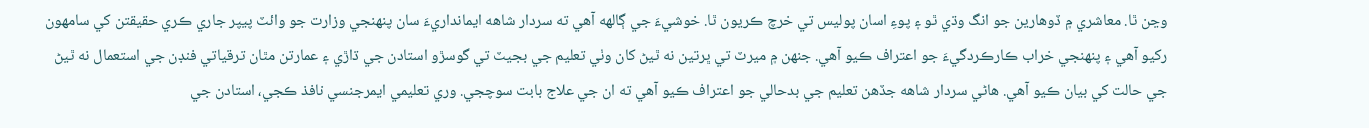وڃن ٿا. معاشري ۾ ڏوهارين جو انگ وڌي ٿو ۽ پوءِ اسان پوليس تي خرچ ڪريون ٿا. خوشيءَ جي ڳالهه آهي ته سردار شاهه ايمانداريءَ سان پنهنجي وزارت جو وائٽ پيپر جاري ڪري حقيقتن کي سامهون رکيو آهي ۽ پنهنجي خراب ڪارڪردگيءَ جو اعتراف ڪيو آهي. جنهن ۾ ميرٽ تي ڀرتين نه ٿيڻ کان وٺي تعليم جي بجيٽ تي گوسڙو استادن جي ڌاڙي ۽ عمارتن مٿان ترقياتي فنڊن جي استعمال نه ٿيڻ جي حالت کي بيان ڪيو آهي. هاڻي سردار شاهه جڏهن تعليم جي بدحالي جو اعتراف ڪيو آهي ته ان جي علاج بابت سوچجي. وري تعليمي ايمرجنسي نافذ ڪجي، استادن جي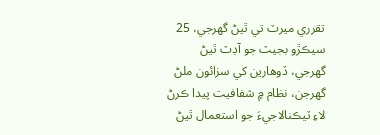تقرري ميرٽ تي ٿيڻ گهرجي، 25 سيڪڙو بجيٽ جو آڊٽ ٿيڻ گهرجي، ڏوهارين کي سزائون ملڻ گهرجن، نظام ۾ شفافيت پيدا ڪرڻ لاءِ ٽيڪنالاجيءَ جو استعمال ٿيڻ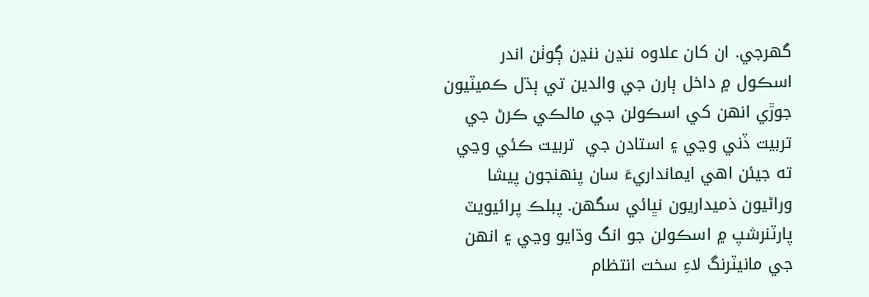گهرجي. ان کان علاوه ننڍن ننڍن ڳوٺن اندر اسڪول ۾ داخل ٻارن جي والدين تي ٻڌل ڪميٽيون جوڙي انهن کي اسڪولن جي مالڪي ڪرڻ جي تربيت ڏني وڃي ۽ استادن جي  تربيت ڪئي وڃي ته جيئن اهي ايمانداريءَ سان پنهنجون پيشا وراڻيون ذميداريون نڀائي سگهن. پبلڪ پرائيويٽ پارٽنرشپ ۾ اسڪولن جو انگ وڌايو وڃي ۽ انهن جي مانيٽرنگ لاءِ سخت انتظام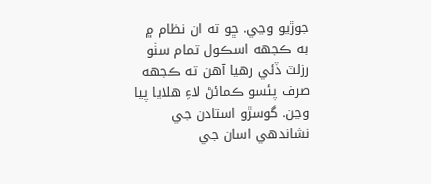جوڙيو وڃي. ڇو ته ان نظام ۾ به ڪجهه اسڪول تمام سٺو رزلٽ ڏئي رهيا آهن ته ڪجهه صرف پئسو ڪمائڻ لاءِ هلايا پيا وڃن. گوسڙو استادن جي نشاندهي اسان جي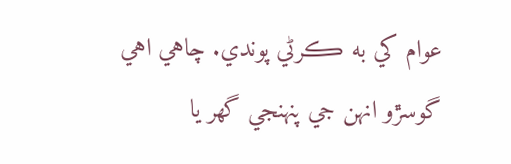عوام کي به ڪرڻي پوندي. چاهي اهي گوسڙو انهن جي پنهنجي گهر يا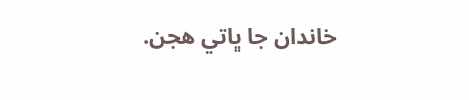خاندان جا ڀاتي هجن.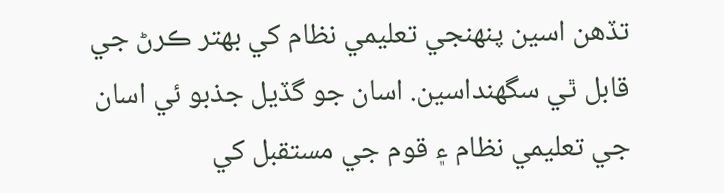تڏهن اسين پنهنجي تعليمي نظام کي بهتر ڪرڻ جي قابل ٿي سگهنداسين. اسان جو گڏيل جذبو ئي اسان جي تعليمي نظام ۽ قوم جي مستقبل کي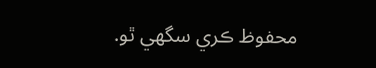محفوظ ڪري سگهي ٿو.